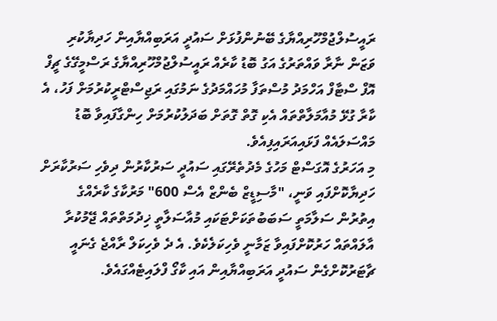ރައީސުލްޖުމްހޫރިއްޔާގެ ބޭނުންފުޅަށް ސައުދީ އަރަބިއްޔާއިން ހަދިޔާކުރި ވަޒަން ނާރާ ވައްތަރުގެ އަގު ބޮޑު ކާރެއް ރައީސުލްޖުމްހޫރިއްޔާގެ ރަސްމީގޭގެ ޗީފް އޮފް ސްޓާފް އަހްމަދު މުސްތަފާ މުހައްމަދުގެ ނަމުގައި ރަޖިސްޓްރީކުރުމަށް ފަހު، އެ ކާރާ ގުޅޭ މުއާމަލާތްތައް އެކި ގޮތް ގޮތަށް ބަދަލުކުރުމަށް ހިންގާފައިވާ ބޮޑު މައްސަލައެއް ފަޅައިއަރައިފިއެވެ.
މި އަހަރުގެ އޮގަސްޓް މަހުގެ މެދުތެރޭގައި ސައުދީ ސަރުކާރުން ދިވެހި ސަރުކާރަށް ހަދިޔާކޮށްފައި ވަނީ، "މާސިޑީޒް ބެންޒް އެސް 600" މަރުކާގެ ކާރެއްގެ އިތުރުން ސަލާމަތީ ސަބަބުތަކަށްޓަކައި މުއާސަލާތީ ޚިދުމަތްތައް ޖޭމުކުރާ އާލައްތައް ހަރުކޮށްފައިވާ ޒަމާނީ ވެހިކަލެކެވެ. އެ ދެ ވެހިކަލް ރާއްޖެ ގެނައީ ޗާޓަރުކޮށްގެން ސައުދީ އަރަބިއްޔާއިން އައި ކާގޯ ފްލައިޓެއްގައެވެ.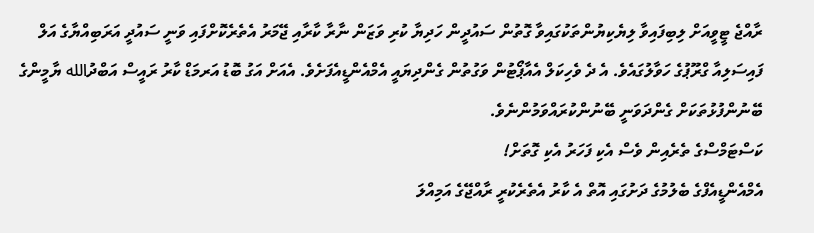ރާއްޖެ ޓީވީއަށް ލިބިފައިވާ ލިޔެކިޔުންތަކުގައިވާ ގޮތުން ސައުދީން ހަދިޔާ ކުރި ވަޒަން ނާރާ ކާރާއި ޖޭމަރު އެތެރެކޮށްފައި ވަނީ ސައުދީ އަރަބިއްޔާގެ އަލް ފައިސަލިއާ ގްރޫޕުގެ ހަވާލުގައެވެ. އެ ދެ ވެހިކަލް އެއާޕޯޓުން ވަގުތުން ގެންދިޔައީ އެމްއެންޑީއެފަށެވެ. އެއަށް އަގު ބޮޑު އަރމަޑް ކާރު ރައީސް އަބްދުالله ޔާމީންގެ ބޭނުންފުޅުތަކަށް ގެންދަވަނީ ބޭނުންކުރައްވަމުންނެވެ.
ކަސްޓަމްސްގެ ތެރެއިން ވެސް އެކި ފަހަރު އެކި ގޮތަށް!
އެމްއެންޑީއެފްގެ ބެލުމުގެ ދަށުގައި އޮތް އެ ކާރު އެތެރެކުރީ ރާއްޖޭގެ އަމިއްލަ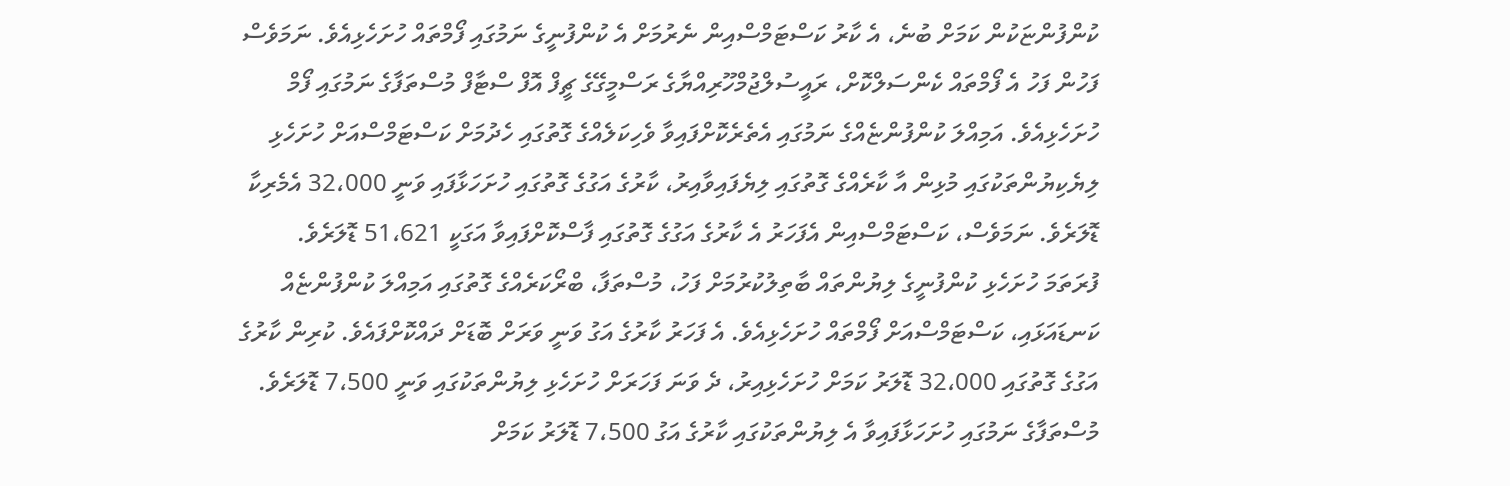ކުންފުންޏަކުން ކަމަށް ބުނެ، އެ ކާރު ކަސްޓަމްސްއިން ނެރުމަށް އެ ކުންފުނީގެ ނަމުގައި ފޯމްތައް ހުށަހެޅިއެވެ. ނަމަވެސް ފަހުން ފަހު އެ ފޯމްތައް ކެންސަލްކޮށް، ރައީސުލްޖުމްހޫރިއްޔާގެ ރަސްމީގޭގެ ޗީފް އޮފް ސްޓާފް މުސްތަފާގެ ނަމުގައި ފޯމް ހުށަހެޅިއެވެ. އަމިއްލަ ކުންފުންޏެއްގެ ނަމުގައި އެތެރެކޮށްފައިވާ ވެހިކަލެއްގެ ގޮތުގައި ހެދުމަށް ކަސްޓަމްސްއަށް ހުށަހެޅި ލިޔެކިޔުންތަކުގައި މުޅިން އާ ކާރެއްގެ ގޮތުގައި ލިޔެފައިވާއިރު، ކާރުގެ އަގުގެ ގޮތުގައި ހުށަހަޅާފައި ވަނީ 32،000 އެމެރިކާ ޑޮލަރެވެ. ނަމަވެސް، ކަސްޓަމްސްއިން އެފަހަރު އެ ކާރުގެ އަގުގެ ގޮތުގައި ފާސްކޮށްފައިވާ އަގަކީ 51،621 ޑޮލަރެވެ.
ފުރަތަމަ ހުށަހެޅި ކުންފުނީގެ ލިޔުންތައް ބާތިލުކުރުމަށް ފަހު، މުސްތަފާ، ބްރޯކަރެއްގެ ގޮތުގައި އަމިއްލަ ކުންފުންޏެއް ކަނޑައަޅައި، ކަސްޓަމްސްއަށް ފޯމްތައް ހުށަހެޅިއެވެ. އެ ފަހަރު ކާރުގެ އަގު ވަނީ ވަރަށް ބޮޑަށް ދައްކޮށްފައެވެ. ކުރިން ކާރުގެ އަގުގެ ގޮތުގައި 32،000 ޑޮލަރު ކަމަށް ހުށަހެޅިއިރު، ދެ ވަނަ ފަހަރަށް ހުށަހެޅި ލިޔުންތަކުގައި ވަނީ 7،500 ޑޮލަރެވެ. މުސްތަފާގެ ނަމުގައި ހުށަހަޅާފައިވާ އެ ލިޔުންތަކުގައި ކާރުގެ އަގު 7،500 ޑޮލަރު ކަމަށް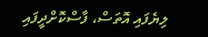ލިޔެފައި އޮތަސް، ފާސްކޮށްދީފައި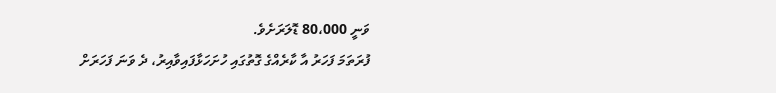ވަނީ 80،000 ޑޮލަރަށެވެ.
ފުރަތަމަ ފަހަރު އާ ކާރެއްގެ ގޮތުގައި ހުށަހަޅާފައިވާއިރު، ދެ ވަނަ ފަހަރަށް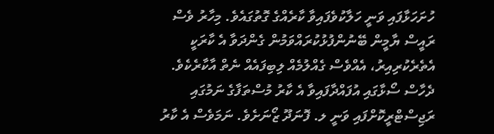ހުށަހަޅާފައި ވަނީ ހަލާކުވެފައިވާ ކާރެއްގެ ގޮތުގައެވެ. މިހާރު ވެސް ރައީސް ޔާމީން ބޭނުންފުޅުކުރައްވަމުން ގެންދަވާ އެ ކާރަކީ އެތެރެކުރިއިރު، އެއްވެސް ގެއްލުމެއް ލިބިފައެއް ނެތް އާކާރެކެވެ. ދެހާސް ސޯޅާގައި އުފައްދާފައިވާ އެ ކާރު މުސްތަފާގެ ނަމުގައި ރަޖިސްޓްރީކޮށްފައި ވަނީ ލ. ފޮނަދޫ ޒޯނަށެވެ. ނަމަވެސް އެ ކާރު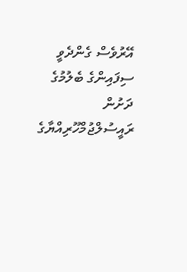އޭރުވެސް ގެންދެވީ ސިފައިންގެ ބެލުމުގެ ދަށުން ރައީސުލްޖުމްހޫރިއްޔާގެ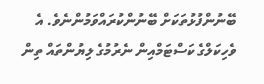ބޭނުންފުޅުތަކަށް ބޭނުންކުރައްވަމުންނެވެ. އެ ވެހިކަލްގެ ކަސްޓަމްއިން ނެރުމުގެ ލިޔުންތައް ތިން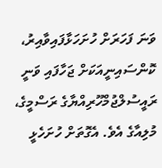ވަނަ ފަހަރަށް ހުށަހަޅާފައިވާއިރު، ކޮންސައިނީއަކަށް ޖަހާފައި ވަނީ ރައީސުލްޖުމްހޫރިއްޔާގެ ރަސްމީގެ، މުލިއާގެ އެވެ. އެގޮތަށް ހުށަހެޅީ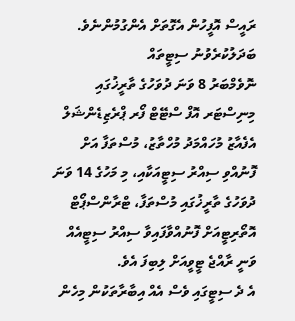ރައީސް އޮފީހުން އެގޮތަށް އެންގުމުންނެވެ.
ބަދަލުކުރެވުނު ސިޓީތައް
ނޮވެމްބަރު 8 ވަނަ ދުވަހުގެ ތާރީޚުގައި މިނިސްޓަރ އޮފް ސްޓޭޓް ފޯރ ޕްރެޒިޑެންޝަލް އެފެއާޒު މުހައްމަދު މުހްތާޒު، މުސްތަފާ އަށް ފޮނުއްވި ސިއްރު ސިޓީއަކާއި، މި މަހުގެ 14 ވަނަ ދުވަހުގެ ތާރީޚުގައި މުސްތަފާ، ޓްރާންސްޕޯޓް އޮތޯރިޓީއަށް ފޮނުއްވާފައިވާ ސިއްރު ސިޓީއެއް ވަނީ ރާއްޖެ ޓީވީއަށް ލިބިފަ އެވެ.
އެ ދެ ސިޓީގައި ވެސް އެއް އިބާރާތަކުން މިހެން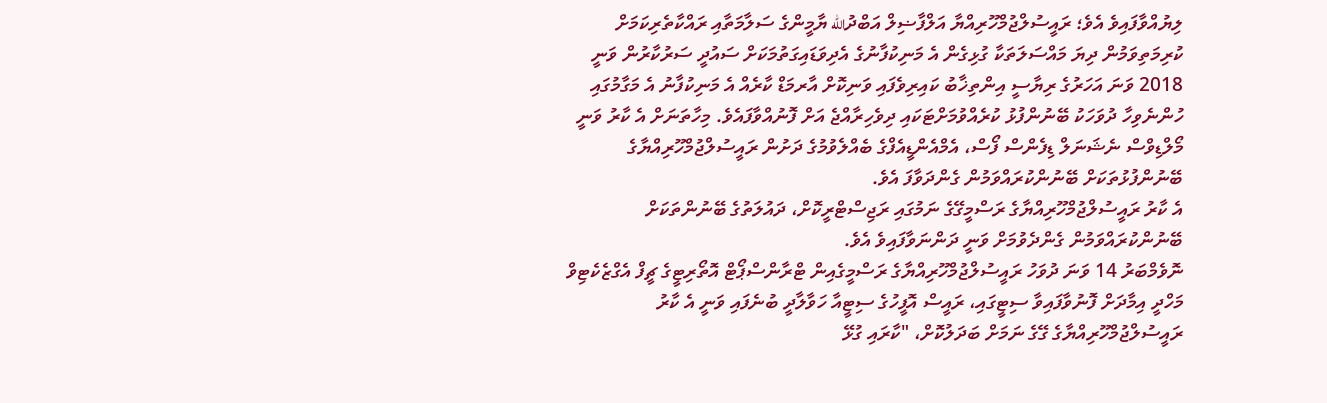ލިޔުއްވާފައިވެ އެވެ؛ ރައީސުލްޖުމްހޫރިއްޔާ އަލްފާޟިލް އަބްދުالله ޔާމީންގެ ސަލާމަތާއި ރައްކާތެރިކަމަށް ކުރިމަތިވަމުން ދިޔަ މައްސަލަތަކާ ގުޅިގެން އެ މަނިކުފާނުގެ އެދިވަޑައިގަތުމަކަށް ސައުދީ ސަރުކާރުން ވަނީ 2018 ވަނަ އަހަރުގެ ރިޔާސީ އިންތިޚާބު ކައިރިވެފައި ވަނިކޮށް އާރމަޑް ކާރެއް އެ މަނިކުފާނު އެ މަގާމުގައި ހުންނެވިހާ ދުވަހަކު ބޭނުންފުޅު ކުރެއްވުމަށްޓަކައި ދިވެހިރާއްޖެ އަށް ފޮނުއްވާފައެވެ. މިހާތަނަށް އެ ކާރު ވަނީ މޯލްޑިވްސް ނެޝަނަލް ޑިފެންސް ފޯސް، އެމްއެންޑީއެފްގެ ބެއްލެވުމުގެ ދަށުން ރައީސުލްޖުމްހޫރިއްޔާގެ ބޭނުންފުޅުތަކަށް ބޭނުންކުރައްވަމުން ގެންދަވާފަ އެވެ.
އެ ކާރު ރައީސުލްޖުމްހޫރިއްޔާގެ ރަސްމީގޭގެ ނަމުގައި ރަޖިސްޓްރީކޮށް، ދައުލަތުގެ ބޭނުންތަކަށް ބޭނުންކުރައްވަމުން ގެންދެވުމަށް ވަނީ ދަންނަވާފައިވެ އެވެ.
ނޮވެމްބަރު 14 ވަނަ ދުވަހު ރައީސުލްޖުމްހޫރިއްޔާގެ ރަސްމީގެއިން ޓްރާންސްޕޯޓް އޮތޯރިޓީގެ ޗީފް އެގްޒެކެޓިވް މަހްދީ އިމާދަށް ފޮނުވާފައިވާ ސިޓީގައި، ރައީސް އޮފީހުގެ ސިޓީއާ ހަވާލާދީ ބުނެފައި ވަނީ އެ ކާރު ރައީސުލްޖުމްހޫރިއްޔާގެ ގޭގެ ނަމަށް ބަދަލުކޮށް، "ކާރައި ގުޅޭ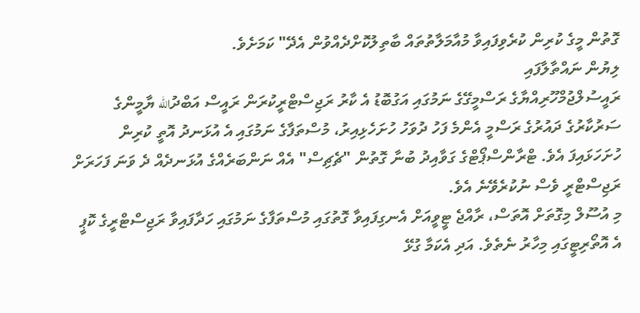ގޮތުން މީގެ ކުރިން ކުރެވިފައިވާ މުއާމަލާތުތައް ބާތިލުކޮށްދެއްވުން އެދޭ" ކަމަށެވެ.
ލިޔުން ނައްތާލާފައި
ރައީސުލްޖުމްހޫރިއްޔާގެ ރަސްމީގޭގެ ނަމުގައި އަގުބޮޑު އެ ކާރު ރަޖިސްޓްރީކުރަން ރައީސް އަބްދުالله ޔާމީންގެ ސަރުކާރުގެ ދައުރުގެ ރަސްމީ އެންމެ ފަހު ދުވަހު ހުށަހެޅިއިރު، މުސްތަފާގެ ނަމުގައި އެ އުޅަނދު އޮތީ ކުރިން ހުށަހަޅައިފަ އެވެ. ޓްރާންސްޕޯޓްގެ ގަވާއިދު ބުނާ ގޮތުން "ޗެޗިސް" އެއް ނަންބަރެއްގެ އުޅަނދެއް ދެ ވަނަ ފަހަރަށް ރަޖިސްޓްރީ ވެސް ނުކުރެވޭނެ އެވެ.
މި އުސޫލް މިގޮތަށް އޮތަސް، ރާއްޖެ ޓީވީއަށް އެނގިފައިވާ ގޮތުގައި މުސްތަފާގެ ނަމުގައި ހަދާފައިވާ ރަޖިސްޓްރީގެ ކޮޕީ އެ އޮތޯރިޓީގައި މިހާރު ނެތެވެ. އަދި އެކަމާ ގުޅޭ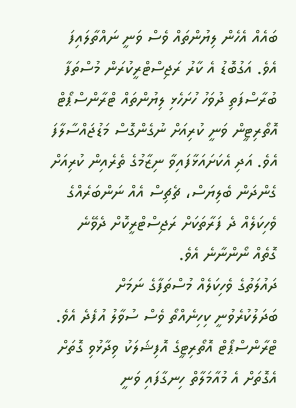ބައެއް އެހެން ލިޔުންތައް ވެސް ވަނީ ނައްތާލައިފަ އެވެ. އަގުބޮޑު އެ ކާރު ރަޖިސްޓްރީކުރަން މުސްތަފާ ބުރާސްފަތި ދުވަހު ހުށަހެޅި ލިޔުންތައް ޓްރާންސްޕޯޓް އޮތޯރިޓީން ވަނީ ކުރިއަށް ނުގެންގޮސް މަޑުޖައްސާލާފަ އެވެ. އަދި އެކަށައަޅާފައިވާ ނިޒާމުގެ ތެރެއިން ކުރިއަށް ގެންދަން ބެލިޔަސް، ޗެޗިސް އެއް ނަންބަރެއްގެ ވެހިކަލެއް ދެ ފަރާތަކަށް ރަޖިސްޓްރީކޮށް ދެވޭނެ ގޮތެއް ނޯންނާނެ އެވެ.
ދައުލަތުގެ ވެހިކަލެއް މުސްތަފާގެ ނަމަށް ބަދަލުކުރެވުނީ ކިހިނެއްތޯ ވެސް ސުވާލު އުފެދެ އެވެ. ޓްރާންސްޕޯޓް އޮތޯރިޓީގެ އޮފިޝަލަކު ވިދާޅުވި ގޮތަށް އެގޮތަށް އެ މުއާމަލާތް ހިނގާފައި ވަނީ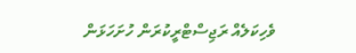ވެހިކަލެއް ރަޖިސްޓްރީކުރަން ހުށަހަޅަން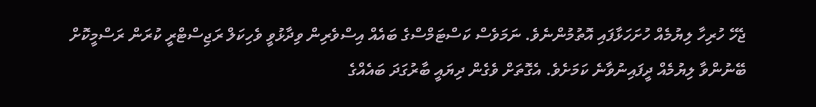ޖެހޭ ހުރިހާ ލިޔުމެއް ހުށަހަޅާފައި އޮތުމުންނެވެ. ނަމަވެސް ކަސްޓަމްސްގެ ބައެއް އިސްވެރިން ވިދާޅުވީ ވެހިކަލް ރަޖިސްޓްރީ ކުރަން ރަސްމީކޮށް ބޭނުންވާ ލިޔުމެއް ދީފައިނުވާނެ ކަމަށެވެ. އެގޮތަށް ވެގެން ދިޔައީ ބާރުގަދަ ބައެއްގެ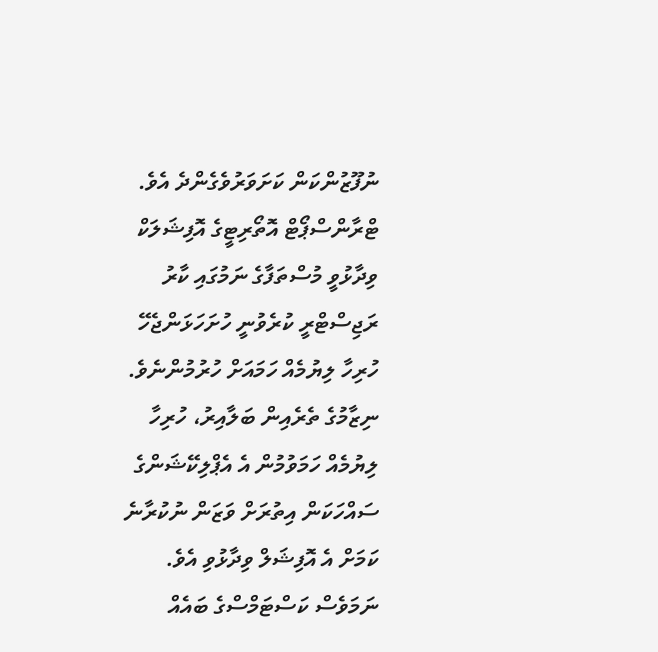ނުފޫޒުންކަން ކަށަވަރުވެގެންދެ އެވެ.
ޓްރާންސްޕޯޓް އޮތޯރިޓީގެ އޮފިޝަލަކް ވިދާޅުވީ މުސްތަފާގެ ނަމުގައި ކާރު ރަޖިސްޓްރީ ކުރެވުނީ ހުށަހަޅަންޖެހޭ ހުރިހާ ލިޔުމެއް ހަމައަށް ހުރުމުންނެވެ. ނިޒާމުގެ ތެރެއިން ބަލާއިރު، ހުރިހާ ލިޔުމެއް ހަމަވުމުން އެ އެޕްލިކޭޝަންގެ ސައްހަކަން އިތުރަށް ވަޒަން ނުކުރާނެ ކަމަށް އެ އޮފިޝަލް ވިދާޅުވި އެވެ. ނަމަވެސް ކަސްޓަމްސްގެ ބައެއް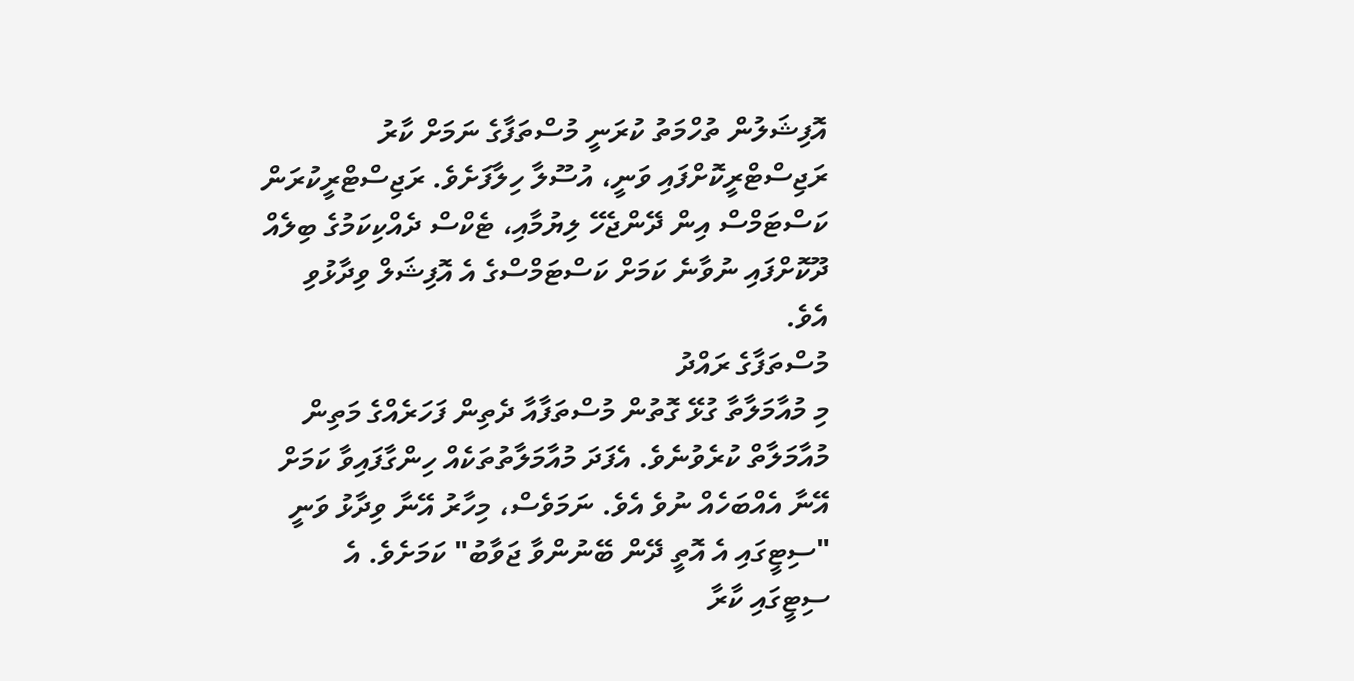އޮފިޝަލުން ތުހްމަތު ކުރަނީ މުސްތަފާގެ ނަމަށް ކާރު ރަޖިސްޓްރީކޮށްފައި ވަނީ، އުސޫލާ ހިލާފަށެވެ. ރަޖިސްޓްރީކުރަން ކަސްޓަމްސް އިން ދޭންޖެހޭ ލިޔުމާއި، ޓެކްސް ދެއްކިކަމުގެ ބިލެއް ދޫކޮށްފައި ނުވާނެ ކަމަށް ކަސްޓަމްސްގެ އެ އޮފިޝަލް ވިދާޅުވި އެވެ.
މުސްތަފާގެ ރައްދު
މި މުއާމަލާތާ ގުޅޭ ގޮތުން މުސްތަފާއާ ދެތިން ފަހަރެއްގެ މަތިން މުއާމަލާތް ކުރެވުނެވެ. އެފަދަ މުއާމަލާތުތަކެއް ހިންގާފައިވާ ކަމަށް އޭނާ އެއްބަހެއް ނުވެ އެވެ. ނަމަވެސް، މިހާރު އޭނާ ވިދާޅު ވަނީ "ސިޓީގައި އެ އޮތީ ދޭން ބޭނުންވާ ޖަވާބު" ކަމަށެވެ. އެ ސިޓީގައި ކާރާ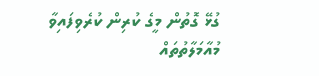ގުޅޭ ގޮތުން މީގެ ކުރިން ކުރެވިފައިވާ މުއާމަލާތުތައް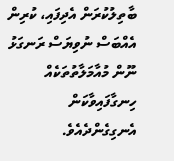ބާތިލުކުރަން އެދިފައި، ކުރިން އެއްބަސް ނުވިޔަސް ރަނގަޅު ނޫން މުއާމަލާތުތަކެއް ހިނގާފައިވާކަން އެނގިގެންދެއެވެ.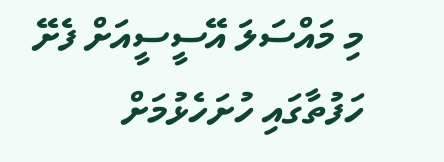މި މައްސަލަ އޭސީސީއަށް ފެށޭ ހަފުތާގައި ހުށަހެޅުމަށް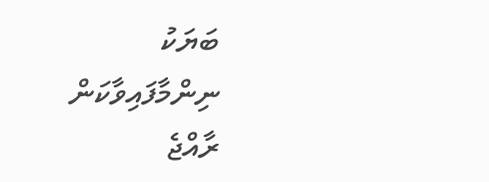ބަޔަކު ނިންމާފައިވާކަން ރާއްޖެ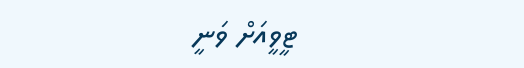ޓީވީއަށް ވަނީ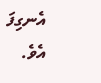އެނގިފަ އެވެ.